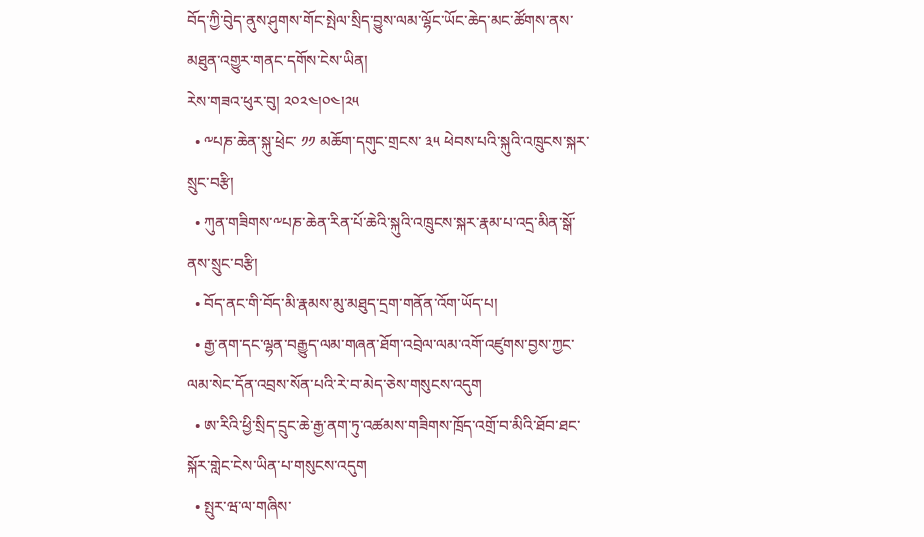བོད་ཀྱི་བེུད་ནུས་ཤུགས་གོང་སྤེལ་སྲིད་བྱུས་ལམ་ལྷོང་ཡོང་ཆེད་མང་ཚོགས་ནས་མཐུན་འགྱུར་གནང་དགོས་ངེས་ཡིན།
རེས་གཟའ་ཕུར་བུ། ༢༠༢༤།༠༤།༢༥
  • ༸པཎ་ཆེན་སྐུ་ཕྲེང་ ༡༡ མཆོག་དགུང་གྲངས་ ༣༥ ཕེབས་པའི་སྐུའི་འཁྲུངས་སྐར་སྲུང་བརྩི།
  • ཀུན་གཟིགས་༸པཎ་ཆེན་རིན་པོ་ཆེའི་སྐུའི་འཁྲུངས་སྐར་རྣམ་པ་འདྲ་མིན་སྒོ་ནས་སྲུང་བརྩི།
  • བོད་ནང་གི་བོད་མི་རྣམས་མུ་མཐུད་དྲག་གནོན་འོག་ཡོད་པ།
  • རྒྱ་ནག་དང་ལྷན་བརྒྱུད་ལམ་གཞན་ཐོག་འབྲེལ་ལམ་འགོ་འཛུགས་བྱས་ཀྱང་ལམ་སེང་དོན་འབྲས་སོན་པའི་རེ་བ་མེད་ཅེས་གསུངས་འདུག
  • ཨ་རིའི་ཕྱི་སྲིད་དྲུང་ཆེ་རྒྱ་ནག་ཏུ་འཚམས་གཟིགས་ཁྲོད་འགྲོ་བ་མིའི་ཐོབ་ཐང་སྐོར་གླེང་ངེས་ཡིན་པ་གསུངས་འདུག
  • སྤུར་ཝ་ལ་གཞིས་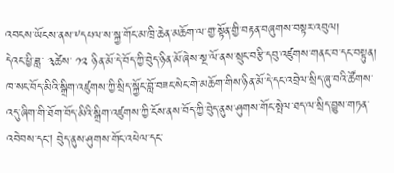འབངས་ཡོངས་ནས་༸དཔལ་ས་སྐྱ་གོང་མ་ཁྲི་ཆེན་མཆོག་ལ་གྱ་སྟོན་གྱི་བརྟན་བཞུགས་བསྟར་འབུལ།
དེའང་ཕྱི་ཟླ་ ༣ཚེས་ ༡༢ ཉིན་མོ་དེ་བོད་ཀྱི་བེུད་ཉིན་མོ་ཞེས་སྔ་ལོ་ནས་སྲུང་བརྩི་དབུ་འཛུགས་གནང་བ་དང་བསྟུན། ཁ་སང་བོད་མིའི་སྒྲིག་འཛུགས་ཀྱི་སྲིད་སྐྱོང་བློ་བཟང་སེང་གེ་མཆོག་གིས་ཉིན་མོ་དེ་དང་འབྲེལ་སྲིད་ཞུ་བའི་ཚོགས་འདུ་ཞིག་གི་ཐོག་བོད་མིའི་སྒྲིག་འཛུགས་ཀྱི་ངོས་ནས་བོད་ཀྱི་བེུད་ནུས་ཤུགས་གོང་སྤེལ་ཐད་ལ་སྲིད་བྱུས་གཏན་འབེབས་དང། བེུད་ནུས་ཤུགས་གོང་འཕེལ་དང་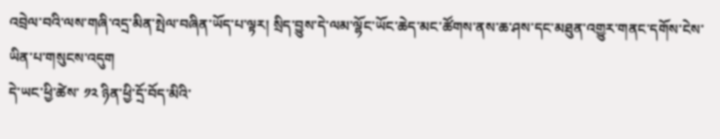འབྲེལ་བའི་ལས་གཞི་འདྲ་མིན་སྤེལ་བཞིན་ཡོད་པ་ལྟར། སྲིད་བྱུས་དེ་ལམ་ལྷོང་ཡོང་ཆེད་མང་ཚོགས་ནས་ཆ་ཤས་དང་མཐུན་འགྱུར་གནང་དགོས་ངེས་ཡིན་པ་གསུངས་འདུག
དེ་ཡང་ཕྱི་ཚེས་ ༡༢ ཉིན་ཕྱི་དྲོ་བོད་མིའི་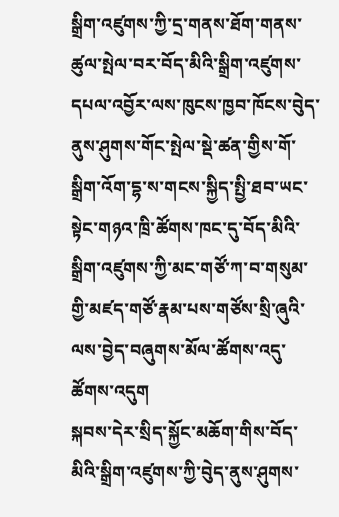སྒྲིག་འཛུགས་ཀྱི་དྲ་གནས་ཐོག་གནས་ཚུལ་སྤེལ་བར་བོད་མིའི་སྒྲིག་འཛུགས་དཔལ་འབྱོར་ལས་ཁུངས་ཁྱབ་ཁོངས་བེུད་ནུས་ཤུགས་གོང་སྤེལ་སྡེ་ཚན་གྱིས་གོ་སྒྲིག་འོག་དྷ་ས་གངས་སྐྱིད་སྤྱི་ཐབ་ཡང་སྟེང་གཉའ་ཁྲི་ཚོགས་ཁང་དུ་བོད་མིའི་སྒྲིག་འཛུགས་ཀྱི་མང་གཙོ་ཀ་བ་གསུམ་གྱི་མཛད་གཙོ་རྣམ་པས་གཙོས་སྲི་ཞུའི་ལས་བྱེད་བཞུགས་མོལ་ཚོགས་འདུ་ཚོགས་འདུག
སྐབས་དེར་སྲིད་སྐྱོང་མཆོག་གིས་བོད་མིའི་སྒྲིག་འཛུགས་ཀྱི་བེུད་ནུས་ཤུགས་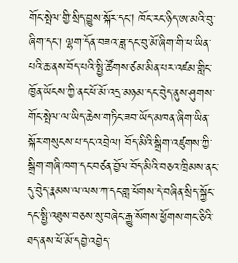གོང་སྤེལ་གྱི་སྲིད་བྱུས་སྐོར་དང། ཁོང་རང་ཉིད་ཨ་མའི་བུ་ཞིག་དང་། ལྷག་དོན་བཟའ་ཟླ་དང་བུ་མོ་ཞིག་གི་ཕ་ཡིན་པའི་ཆ་ནས་བོད་པའི་སྤྱི་ཚོགས་ཙམ་མིན་པར་འཛམ་གླིང་ཁྱོན་ཡོངས་ཀྱི་ནང་ཕོ་མོ་འདྲ་མཉམ་དང་བེུད་ནུས་ཤུགས་གོང་སྤེལ་ལ་ཡིད་ཆེས་གཏིང་ཟབ་ཡོད་མཁན་ཞིག་ཡིན་སྐོར་གསུངས་པ་དང་འབྲེལ། བོད་མིའི་སྒྲིག་འཛུགས་ཀྱི་སྒྲིག་གཞི་ཁག་དང་བཙན་བྱོལ་བོད་མིའི་བཅའ་ཁྲིམས་ནང་དུ་བེུད་རྣམས་ལ་ལས་ཀ་དང་གླ་ཕོགས་དེ་བཞིན་སྲིད་སྐྱོང་དང་སྤྱི་འཐུས་བཅས་སུ་བཞེང་རྒྱུ་སོགས་ཕྱོགས་གང་ཅིའི་ཐད་ནས་ཕོ་མོ་དབྱེ་འབྱེད་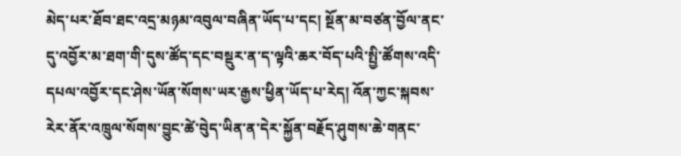མེད་པར་ཐོབ་ཐང་འདྲ་མཉམ་འབུལ་བཞིན་ཡོད་པ་དང། སྔོན་མ་བཙན་བྱོལ་ནང་དུ་འབྱོར་མ་ཐག་གི་དུས་ཚོད་དང་བསྡུར་ན་ད་ལྟའི་ཆར་བོད་པའི་སྤྱི་ཚོགས་འདི་དཔལ་འབྱོར་དང་ཤེས་ཡོན་སོགས་ཡར་རྒྱས་ཕྱིན་ཡོད་པ་རེད། འོན་ཀྱང་སྐབས་རེར་ནོར་འཁྲུལ་སོགས་བྱུང་ཚེ་བེུད་ཡིན་ན་དེར་སྐྱོན་བརྗོད་ཤུགས་ཆེ་གནང་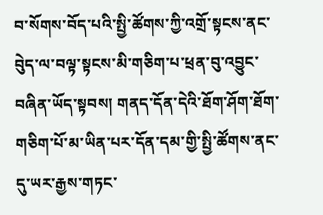བ་སོགས་བོད་པའི་སྤྱི་ཚོགས་ཀྱི་འགྲོ་སྟངས་ནང་བེུད་ལ་བལྟ་སྟངས་མི་གཅིག་པ་ཕྲན་བུ་འབྱུང་བཞིན་ཡོད་སྟབས། གནད་དོན་དེའི་ཐོག་ཤོག་ཐོག་གཅིག་པོ་མ་ཡིན་པར་དོན་དམ་གྱི་སྤྱི་ཚོགས་ནང་དུ་ཡར་རྒྱས་གཏང་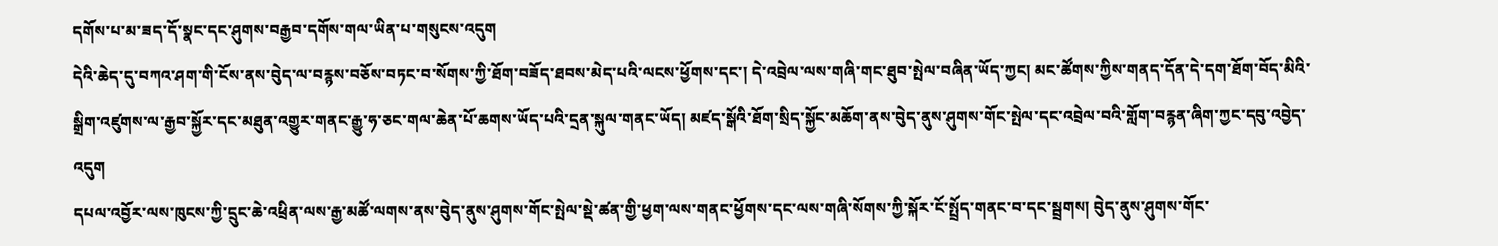དགོས་པ་མ་ཟད་དོ་སྣང་དང་ཤུགས་བརྒྱབ་དགོས་གལ་ཡིན་པ་གསུངས་འདུག
དེའི་ཆེད་དུ་བཀའ་ཤག་གི་ངོས་ནས་བེུད་ལ་བརྙས་བཅོས་བཏང་བ་སོགས་ཀྱི་ཐོག་བཟོད་ཐབས་མེད་པའི་ལངས་ཕྱོགས་དང་། དེ་འབྲེལ་ལས་གཞི་གང་ཐུབ་སྤེལ་བཞིན་ཡོད་ཀྱང། མང་ཚོགས་ཀྱིས་གནད་དོན་དེ་དག་ཐོག་བོད་མིའི་སྒྲིག་འཛུགས་ལ་རྒྱབ་སྐྱོར་དང་མཐུན་འགྱུར་གནང་རྒྱུ་ཧ་ཅང་གལ་ཆེན་པོ་ཆགས་ཡོད་པའི་དྲན་སྐུལ་གནང་ཡོད། མཛད་སྒོའི་ཐོག་སྲིད་སྐྱོང་མཆོག་ནས་བེུད་ནུས་ཤུགས་གོང་སྤེལ་དང་འབྲེལ་བའི་གློག་བརྙན་ཞིག་ཀྱང་དབུ་འབྱེད་འདུག
དཔལ་འབྱོར་ལས་ཁུངས་ཀྱི་དྲུང་ཆེ་འཕྲིན་ལས་རྒྱ་མཚོ་ལགས་ནས་བེུད་ནུས་ཤུགས་གོང་སྤེལ་སྡེ་ཚན་གྱི་ཕྱག་ལས་གནང་ཕྱོགས་དང་ལས་གཞི་སོགས་ཀྱི་སྐོར་ངོ་སྤྲོད་གནང་བ་དང་སྦྲགས། བེུད་ནུས་ཤུགས་གོང་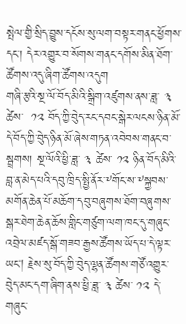སྤེལ་གྱི་སྲིད་བྱུས་དངོས་སུ་ལག་བསྟར་གནང་ཕྱོགས་དང་། དེར་འགྱུར་བ་སོགས་གནང་དགོས་མིན་ཐོག་ཚོགས་འདུ་ཞིག་ཚོགས་འདུག
གཞི་རྩའི་སྔ་ལོ་བོད་མིའི་སྒྲིག་འཛུགས་ནས་ཟླ་ ༣ ཚེས་  ༡༢ བོད་ཀྱི་བེུད་རང་དབང་སྒེར་ལངས་ཉིན་མོ་དེ་བོད་ཀྱི་བེུད་ཉིན་མོ་ཞེས་གཏན་འབེབས་གནང་བ་སྦྲགས། སྔ་ལོའི་ཕྱི་ཟླ་ ༣ ཚེས་ ༡༢ ཉིན་བོད་མིའི་བླ་ན་མེད་པའི་དབུ་ཁྲིད་སྤྱི་ནོར་༸གོང་ས་༸སྐྱབས་མགོན་ཆེན་པོ་མཆོག་དབུ་བཞུགས་ཐོག་བཞུགས་སྒར་ཐེག་ཆེན་ཆོས་གླིང་གཙུག་ལག་ཁང་དུ་གཞུང་འབྲེལ་མཛད་སྒོ་གཟབ་རྒྱས་ཚོགས་ཡོད་པ་དེ་ལྟར་ཡང། རྗེས་སུ་བོད་ཀྱི་བེུད་ལྷན་ཚོགས་གཙོ་འགྱུར་བེུད་མང་དག་ཞིག་ནས་ཕྱི་ཟླ་ ༣ ཚེས་ ༡༢ དེ་གཞུང་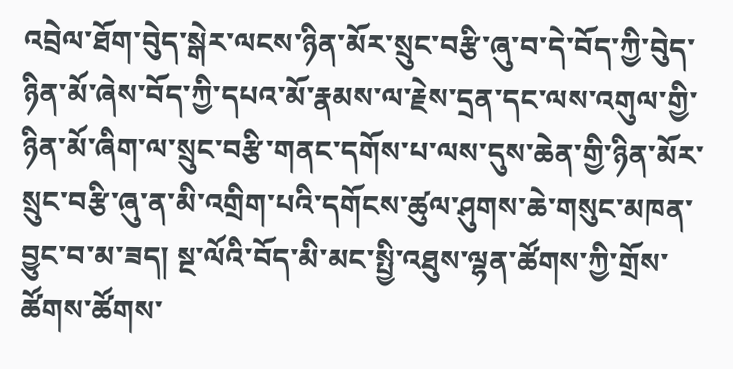འབྲེལ་ཐོག་བེུད་སྒེར་ལངས་ཉིན་མོར་སྲུང་བརྩི་ཞུ་བ་དེ་བོད་ཀྱི་བེུད་ཉིན་མོ་ཞེས་བོད་ཀྱི་དཔའ་མོ་རྣམས་ལ་རྗེས་དྲན་དང་ལས་འགུལ་གྱི་ཉིན་མོ་ཞིག་ལ་སྲུང་བརྩི་གནང་དགོས་པ་ལས་དུས་ཆེན་གྱི་ཉིན་མོར་སྲུང་བརྩི་ཞུ་ན་མི་འགྲིག་པའི་དགོངས་ཚུལ་ཤུགས་ཆེ་གསུང་མཁན་བྱུང་བ་མ་ཟད། སྔ་ལོའི་བོད་མི་མང་སྤྱི་འཐུས་ལྷན་ཚོགས་ཀྱི་གྲོས་ཚོགས་ཚོགས་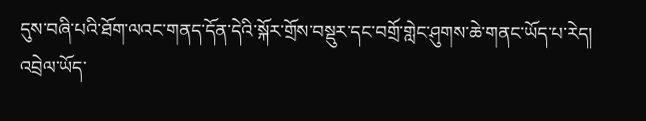དུས་བཞི་པའི་ཐོག་ལའང་གནད་དོན་དེའི་སྐོར་གྲོས་བསྡུར་དང་བགྲོ་གླེང་ཤུགས་ཆེ་གནང་ཡོད་པ་རེད།
འབྲེལ་ཡོད་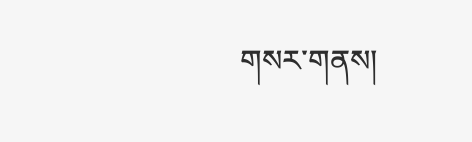གསར་གནས།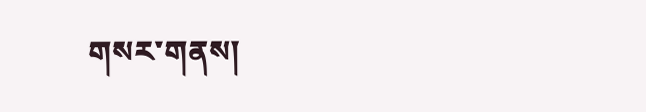གསར་གནས།